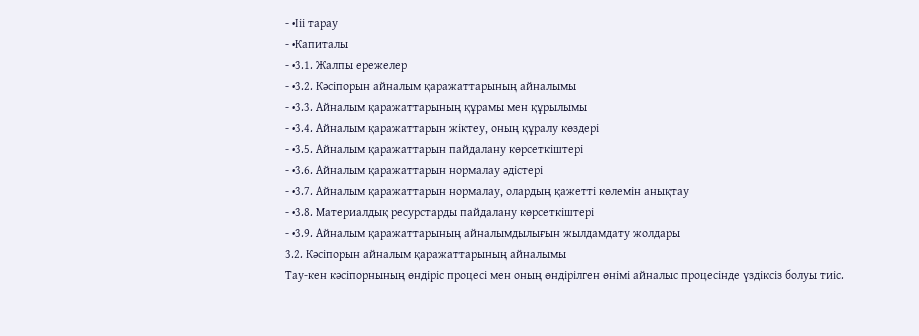- •Ііі тарау
- •Капиталы
- •3.1. Жалпы ережелер
- •3.2. Кәсіпорын айналым қаражаттарының айналымы
- •3.3. Айналым қаражаттарының құрамы мен құрылымы
- •3.4. Айналым қаражаттарын жіктеу, оның құралу көздері
- •3.5. Айналым қаражаттарын пайдалану көрсеткіштері
- •3.6. Айналым қаражаттарын нормалау әдістері
- •3.7. Айналым қаражаттарын нормалау, олардың қажетті көлемін анықтау
- •3.8. Материалдық ресурстарды пайдалану көрсеткіштері
- •3.9. Айналым қаражаттарының айналымдылығын жылдамдату жолдары
3.2. Кәсіпорын айналым қаражаттарының айналымы
Тау-кен кәсіпорнының өндіріс процесі мен оның өндірілген өнімі айналыс процесінде үздіксіз болуы тиіс.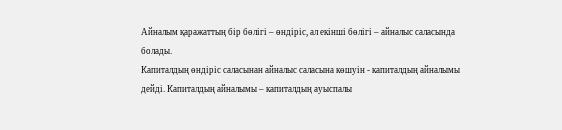Айналым қаражаттың бір бөлігі – өндіріс, ал екінші бөлігі – айналыс саласында болады.
Капиталдың өндіріс саласынан айналыс саласына көшуін - капиталдың айналымы дейді. Капиталдың айналымы – капиталдың ауыспалы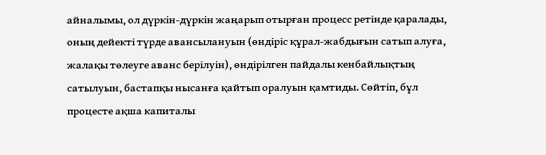айналымы, ол дүркін-дүркін жаңарып отырған процесс ретінде қаралады, оның дейекті түрде авансылануын (өндіріс құрал-жабдығын сатып алуға, жалақы төлеуге аванс берілуін), өндірілген пайдалы кенбайлықтың сатылуын, бастапқы нысанға қайтып оралуын қамтиды. Сөйтіп, бұл процесте ақша капиталы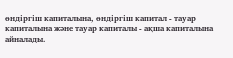өндіргіш капиталына, өндіргіш капитал - тауар капиталына және тауар капиталы - ақша капиталына айналады.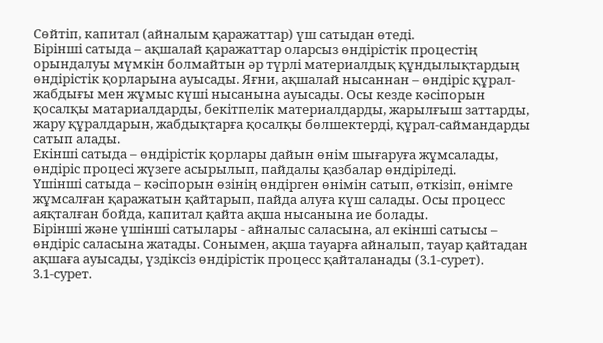Сөйтіп, капитал (айналым қаражаттар) үш сатыдан өтеді.
Бірінші сатыда – ақшалай қаражаттар оларсыз өндірістік процестің орындалуы мүмкін болмайтын әр түрлі материалдық құндылықтардың өндірістік қорларына ауысады. Яғни, ақшалай нысаннан – өндіріс құрал-жабдығы мен жұмыс күші нысанына ауысады. Осы кезде кәсіпорын қосалқы матариалдарды, бекітпелік материалдарды, жарылғыш заттарды, жару құралдарын, жабдықтарға қосалқы бөлшектерді, құрал-саймандарды сатып алады.
Екінші сатыда – өндірістік қорлары дайын өнім шығаруға жұмсалады, өндіріс процесі жүзеге асырылып, пайдалы қазбалар өндіріледі.
Үшінші сатыда – кәсіпорын өзінің өндірген өнімін сатып, өткізіп, өнімге жұмсалған қаражатын қайтарып, пайда алуға күш салады. Осы процесс аяқталған бойда, капитал қайта ақша нысанына ие болады.
Бірінші және үшінші сатылары - айналыс саласына, ал екінші сатысы – өндіріс саласына жатады. Сонымен, ақша тауарға айналып, тауар қайтадан ақшаға ауысады, үздіксіз өндірістік процесс қайталанады (3.1-сурет).
3.1-сурет.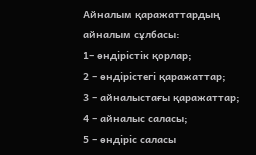Айналым қаражаттардың
айналым сұлбасы:
1– өндірістік қорлар;
2 – өндірістегі қаражаттар;
3 – айналыстағы қаражаттар;
4 – айналыс саласы;
5 – өндіріс саласы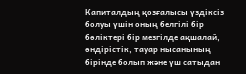Капиталдың қозғалысы үздіксіз болуы үшін оның белгілі бір бөліктері бір мезгілде ақшалай, өндірістік, тауар нысанының бірінде болып және үш сатыдан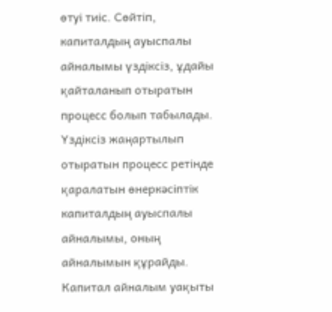өтуі тиіс. Сөйтіп, капиталдың ауыспалы айналымы үздіксіз, ұдайы қайталанып отыратын процесс болып табылады. Үздіксіз жаңартылып отыратын процесс ретінде қаралатын өнеркәсіптік капиталдың ауыспалы айналымы, оның айналымын құрайды. Капитал айналым уақыты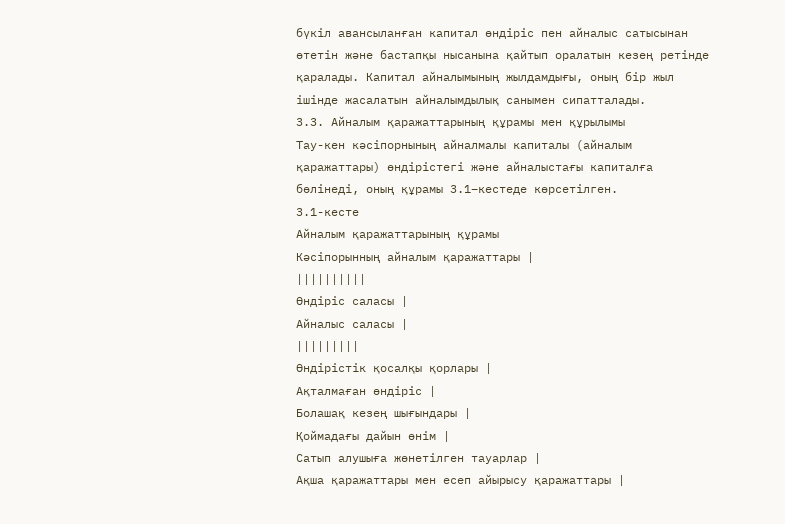бүкіл авансыланған капитал өндіріс пен айналыс сатысынан өтетін және бастапқы нысанына қайтып оралатын кезең ретінде қаралады. Капитал айналымының жылдамдығы, оның бір жыл ішінде жасалатын айналымдылық санымен сипатталады.
3.3. Айналым қаражаттарының құрамы мен құрылымы
Тау-кен кәсіпорнының айналмалы капиталы (айналым қаражаттары) өндірістегі және айналыстағы капиталға бөлінеді, оның құрамы 3.1–кестеде көрсетілген.
3.1-кесте
Айналым қаражаттарының құрамы
Кәсіпорынның айналым қаражаттары |
||||||||||
Өндіріс саласы |
Айналыс саласы |
|||||||||
Өндірістік қосалқы қорлары |
Ақталмаған өндіріс |
Болашақ кезең шығындары |
Қоймадағы дайын өнім |
Сатып алушыға жөнетілген тауарлар |
Ақша қаражаттары мен есеп айырысу қаражаттары |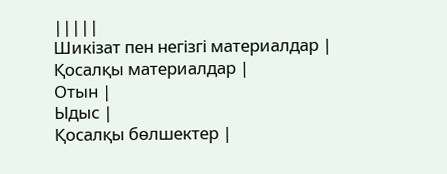|||||
Шикізат пен негізгі материалдар |
Қосалқы материалдар |
Отын |
Ыдыс |
Қосалқы бөлшектер |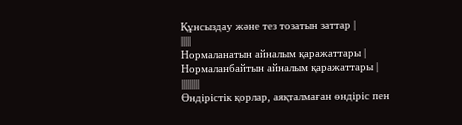Құнсыздау және тез тозатын заттар |
|||||
Нормаланатын айналым қаражаттары |
Нормаланбайтын айналым қаражаттары |
|||||||||
Өндірістік қорлар, аяқталмаған өндіріс пен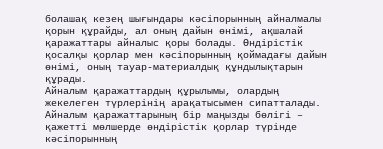болашақ кезең шығындары кәсіпорынның айналмалы қорын құрайды, ал оның дайын өнімі, ақшалай қаражаттары айналыс қоры болады. Өндірістік қосалқы қорлар мен кәсіпорынның қоймадағы дайын өнімі, оның тауар-материалдық құндылықтарын құрады.
Айналым қаражаттардың құрылымы, олардың жекелеген түрлерінің арақатысымен сипатталады. Айналым қаражаттарының бір маңызды бөлігі – қажетті мөлшерде өндірістік қорлар түрінде кәсіпорынның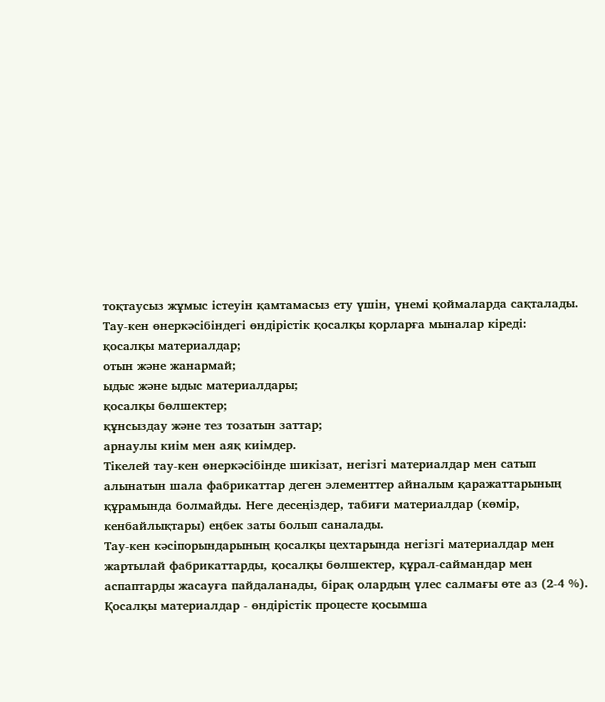тоқтаусыз жұмыс істеуін қамтамасыз ету үшін, үнемі қоймаларда сақталады.
Тау-кен өнеркәсібіндегі өндірістік қосалқы қорларға мыналар кіреді:
қосалқы материалдар;
отын және жанармай;
ыдыс және ыдыс материалдары;
қосалқы бөлшектер;
құнсыздау және тез тозатын заттар;
арнаулы киім мен аяқ киімдер.
Тікелей тау-кен өнеркәсібінде шикізат, негізгі материалдар мен сатып алынатын шала фабрикаттар деген элементтер айналым қаражаттарының құрамында болмайды. Неге десеңіздер, табиғи материалдар (көмір, кенбайлықтары) еңбек заты болып саналады.
Тау-кен кәсіпорындарының қосалқы цехтарында негізгі материалдар мен жартылай фабрикаттарды, қосалқы бөлшектер, құрал-саймандар мен аспаптарды жасауға пайдаланады, бірақ олардың үлес салмағы өте аз (2-4 %).
Қосалқы материалдар - өндірістік процесте қосымша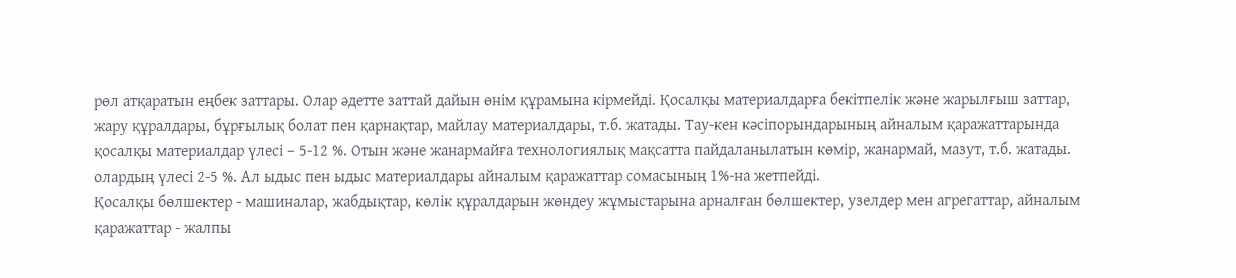рөл атқаратын еңбек заттары. Олар әдетте заттай дайын өнім құрамына кірмейді. Қосалқы материалдарға бекітпелік және жарылғыш заттар, жару құралдары, бұрғылық болат пен қарнақтар, майлау материалдары, т.б. жатады. Тау-кен кәсіпорындарының айналым қаражаттарында қосалқы материалдар үлесі – 5-12 %. Отын және жанармайға технологиялық мақсатта пайдаланылатын көмір, жанармай, мазут, т.б. жатады. олардың үлесі 2-5 %. Ал ыдыс пен ыдыс материалдары айналым қаражаттар сомасының 1%-на жетпейді.
Қосалқы бөлшектер - машиналар, жабдықтар, көлік құралдарын жөндеу жұмыстарына арналған бөлшектер, узелдер мен агрегаттар, айналым қаражаттар - жалпы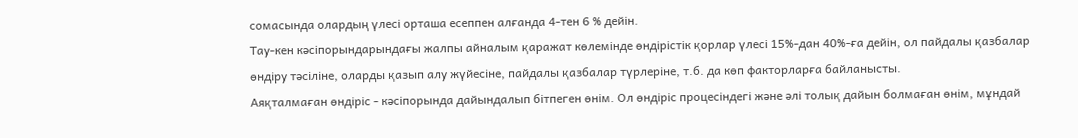сомасында олардың үлесі орташа есеппен алғанда 4-тен 6 % дейін.
Тау-кен кәсіпорындарындағы жалпы айналым қаражат көлемінде өндірістік қорлар үлесі 15%-дан 40%-ға дейін, ол пайдалы қазбалар өндіру тәсіліне, оларды қазып алу жүйесіне, пайдалы қазбалар түрлеріне, т.б. да көп факторларға байланысты.
Аяқталмаған өндіріс - кәсіпорында дайындалып бітпеген өнім. Ол өндіріс процесіндегі және әлі толық дайын болмаған өнім, мұндай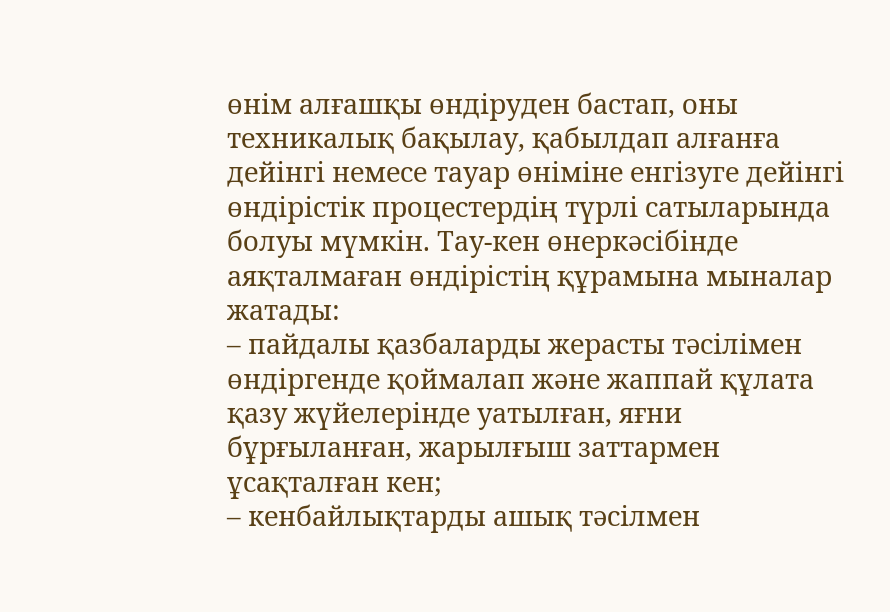өнім алғашқы өндіруден бастап, оны техникалық бақылау, қабылдап алғанға дейінгі немесе тауар өніміне енгізуге дейінгі өндірістік процестердің түрлі сатыларында болуы мүмкін. Тау-кен өнеркәсібінде аяқталмаған өндірістің құрамына мыналар жатады:
– пайдалы қазбаларды жерасты тәсілімен өндіргенде қоймалап және жаппай құлата қазу жүйелерінде уатылған, яғни бұрғыланған, жарылғыш заттармен ұсақталған кен;
– кенбайлықтарды ашық тәсілмен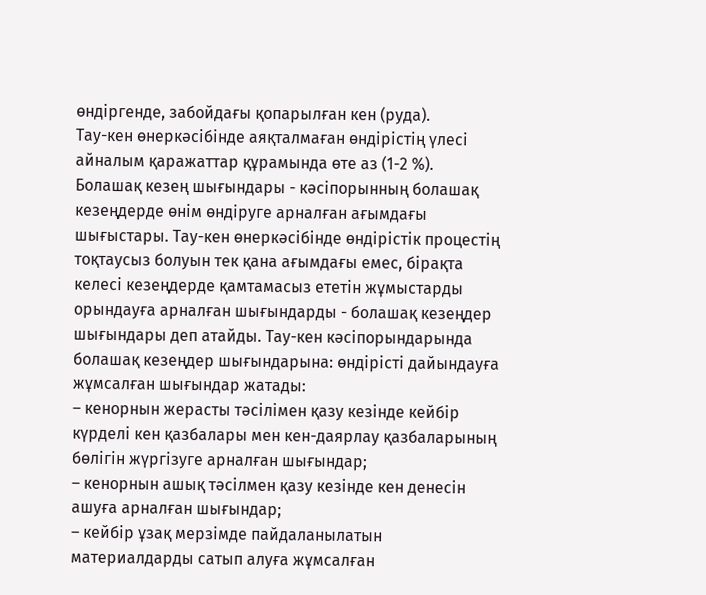өндіргенде, забойдағы қопарылған кен (руда).
Тау-кен өнеркәсібінде аяқталмаған өндірістің үлесі айналым қаражаттар құрамында өте аз (1-2 %).
Болашақ кезең шығындары - кәсіпорынның болашақ кезеңдерде өнім өндіруге арналған ағымдағы шығыстары. Тау-кен өнеркәсібінде өндірістік процестің тоқтаусыз болуын тек қана ағымдағы емес, бірақта келесі кезеңдерде қамтамасыз ететін жұмыстарды орындауға арналған шығындарды - болашақ кезеңдер шығындары деп атайды. Тау-кен кәсіпорындарында болашақ кезеңдер шығындарына: өндірісті дайындауға жұмсалған шығындар жатады:
– кенорнын жерасты тәсілімен қазу кезінде кейбір күрделі кен қазбалары мен кен-даярлау қазбаларының бөлігін жүргізуге арналған шығындар;
– кенорнын ашық тәсілмен қазу кезінде кен денесін ашуға арналған шығындар;
– кейбір ұзақ мерзімде пайдаланылатын материалдарды сатып алуға жұмсалған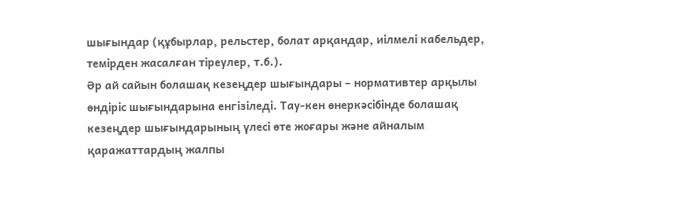шығындар (құбырлар, рельстер, болат арқандар, иілмелі кабельдер, темірден жасалған тіреулер, т.б.).
Әр ай сайын болашақ кезеңдер шығындары – нормативтер арқылы өндіріс шығындарына енгізіледі. Тау-кен өнеркәсібінде болашақ кезеңдер шығындарының үлесі өте жоғары және айналым қаражаттардың жалпы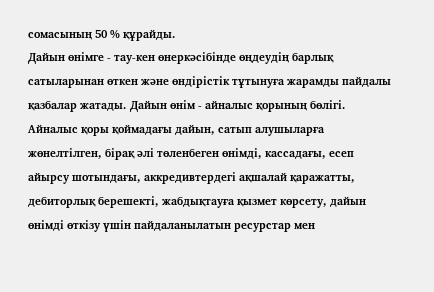сомасының 50 % құрайды.
Дайын өнімге - тау-кен өнеркәсібінде өңдеудің барлық сатыларынан өткен және өндірістік тұтынуға жарамды пайдалы қазбалар жатады. Дайын өнім - айналыс қорының бөлігі. Айналыс қоры қоймадағы дайын, сатып алушыларға жөнелтілген, бірақ әлі төленбеген өнімді, кассадағы, есеп айырсу шотындағы, аккредивтердегі ақшалай қаражатты, дебиторлық берешекті, жабдықтауға қызмет көрсету, дайын өнімді өткізу үшін пайдаланылатын ресурстар мен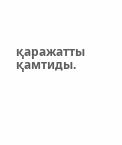қаражатты қамтиды.